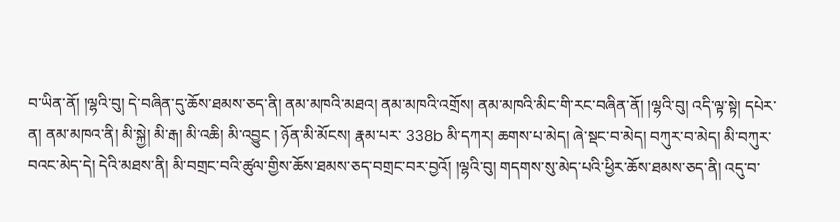བ་ཡིན་ནོ། །ལྷའི་བུ། དེ་བཞིན་དུ་ཆོས་ཐམས་ཅད་ནི། ནམ་མཁའི་མཐའ། ནམ་མཁའི་འགྲོས། ནམ་མཁའི་མིང་གི་རང་བཞིན་ནོ། །ལྷའི་བུ། འདི་ལྟ་སྟེ། དཔེར་ན། ནམ་མཁའ་ནི། མི་སྐྱེ། མི་རྒ། མི་འཆི། མི་འབྱུང ། ཉོན་མི་མོངས། རྣམ་པར་ 338b མི་དཀར། ཆགས་པ་མེད། ཞེ་སྡང་བ་མེད། བཀུར་བ་མེད། མི་བཀུར་བའང་མེད་དེ། དེའི་མཐས་ནི། མི་བགྲང་བའི་ཚུལ་གྱིས་ཆོས་ཐམས་ཅད་བགྲང་བར་བྱའོ། །ལྷའི་བུ། གདགས་སུ་མེད་པའི་ཕྱིར་ཆོས་ཐམས་ཅད་ནི། འདུ་བ་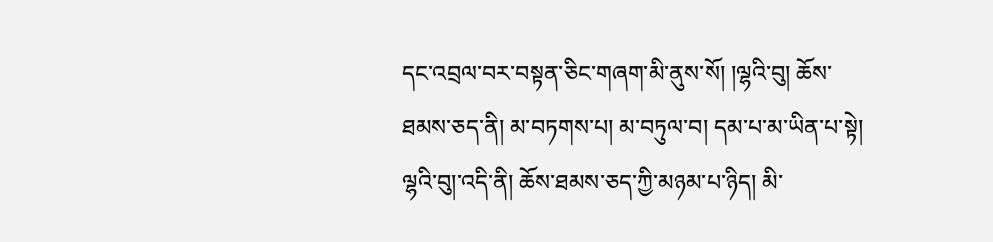དང་འབྲལ་བར་བསྟན་ཅིང་གཞག་མི་ནུས་སོ། །ལྷའི་བུ། ཆོས་ཐམས་ཅད་ནི། མ་བཏགས་པ། མ་བཏུལ་བ། དམ་པ་མ་ཡིན་པ་སྟེ། ལྷའི་བུ།་འདི་ནི། ཆོས་ཐམས་ཅད་ཀྱི་མཉམ་པ་ཉིད། མི་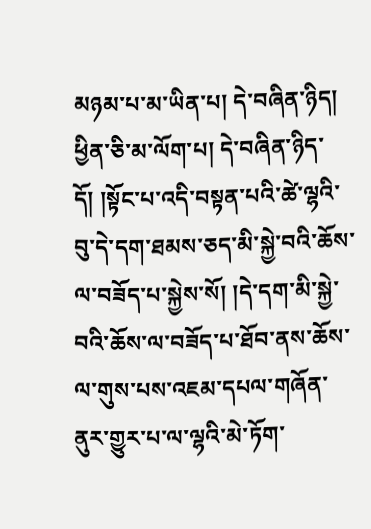མཉམ་པ་མ་ཡིན་པ། དེ་བཞིན་ཉིད། ཕྱིན་ཅི་མ་ལོག་པ། དེ་བཞིན་ཉིད་དོ། །སྟོང་པ་འདི་བསྟན་པའི་ཚེ་ལྷའི་བུ་དེ་དག་ཐམས་ཅད་མི་སྐྱེ་བའི་ཆོས་ལ་བཟོད་པ་སྐྱེས་སོ། །དེ་དག་མི་སྐྱེ་བའི་ཆོས་ལ་བཟོད་པ་ཐོབ་ནས་ཆོས་ལ་གུས་པས་འཇམ་དཔལ་གཞོན་ནུར་གྱུར་པ་ལ་ལྷའི་མེ་ཏོག་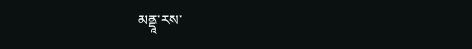མནྡཱ་རས་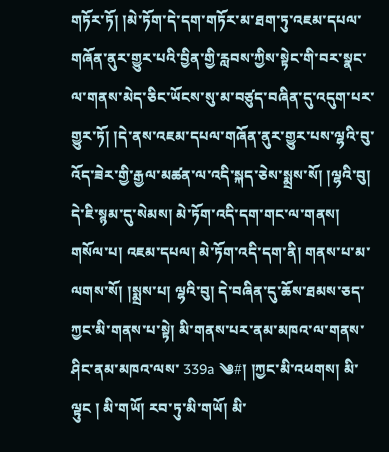གཏོར་ཏོ། །མེ་ཏོག་དེ་དག་གཏོར་མ་ཐག་ཏུ་འཇམ་དཔལ་གཞོན་ནུར་གྱུར་པའི་བྱིན་གྱི་རླབས་ཀྱིས་སྟེང་གི་བར་སྣང་ལ་གནས་མེད་ཅིང་ཡོངས་སུ་མ་བཙུད་བཞིན་དུ་འདུག་པར་གྱུར་ཏོ། །དེ་ནས་འཇམ་དཔལ་གཞོན་ནུར་གྱུར་པས་ལྷའི་བུ་འོད་ཟེར་གྱི་རྒྱལ་མཚན་ལ་འདི་སྐད་ཅེས་སྨྲས་སོ། །ལྷའི་བུ། དེ་ཇི་སྙམ་དུ་སེམས། མེ་ཏོག་འདི་དག་གང་ལ་གནས། གསོལ་པ། འཇམ་དཔལ། མེ་ཏོག་འདི་དག་ནི། གནས་པ་མ་ལགས་སོ། །སྨྲས་པ། ལྷའི་བུ། དེ་བཞིན་དུ་ཆོས་ཐམས་ཅད་ཀྱང་མི་གནས་པ་སྟེ། མི་གནས་པར་ནམ་མཁའ་ལ་གནས་ཤིང་ནམ་མཁའ་ལས་ 339a ༄#། །ཀྱང་མི་འཕགས། མི་ལྟུང ། མི་གཡོ། རབ་ཏུ་མི་གཡོ། མི་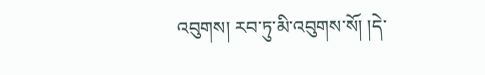འབུགས། རབ་ཏུ་མི་འབུགས་སོ། །དེ་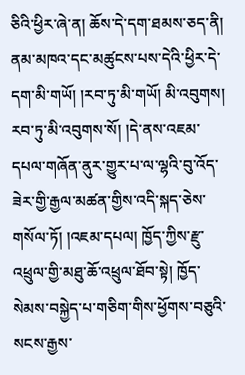ཅིའི་ཕྱིར་ཞེ་ན། ཆོས་དེ་དག་ཐམས་ཅད་ནི། ནམ་མཁའ་དང་མཚུངས་པས་དེའི་ཕྱིར་དེ་དག་མི་གཡོ། །རབ་ཏུ་མི་གཡོ། མི་འབུགས། རབ་ཏུ་མི་འབུགས་སོ། །དེ་ནས་འཇམ་དཔལ་གཞོན་ནུར་གྱུར་པ་ལ་ལྷའི་བུ་འོད་ཟེར་གྱི་རྒྱལ་མཚན་གྱིས་འདི་སྐད་ཅེས་གསོལ་ཏོ། །འཇམ་དཔལ། ཁྱོད་ཀྱིས་རྫུ་འཕྲུལ་གྱི་མཐུ་ཆོ་འཕྲུལ་ཐོབ་སྟེ། ཁྱོད་སེམས་བསྐྱེད་པ་གཅིག་གིས་ཕྱོགས་བཅུའི་སངས་རྒྱས་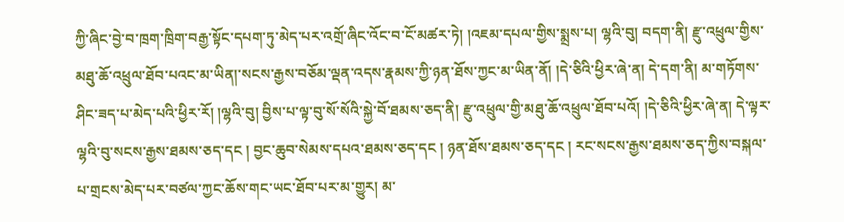ཀྱི་ཞིང་བྱེ་བ་ཁྲག་ཁྲིག་བརྒྱ་སྟོང་དཔག་ཏུ་མེད་པར་འགྲོ་ཞིང་འོང་བ་ངོ་མཚར་ཏེ། །འཇམ་དཔལ་གྱིས་སྨྲས་པ། ལྷའི་བུ། བདག་ནི། རྫུ་འཕྲུལ་གྱིས་མཐུ་ཆོ་འཕྲུལ་ཐོབ་པའང་མ་ཡིན།་སངས་རྒྱས་བཅོམ་ལྡན་འདས་རྣམས་ཀྱི་ཉན་ཐོས་ཀྱང་མ་ཡིན་ནོ། །དེ་ཅིའི་ཕྱིར་ཞེ་ན། དེ་དག་ནི། མ་གཏོགས་ཤིང་ཟད་པ་མེད་པའི་ཕྱིར་རོ། །ལྷའི་བུ། བྱིས་པ་ལྟ་བུ་སོ་སོའི་སྐྱེ་བོ་ཐམས་ཅད་ནི། རྫུ་འཕྲུལ་གྱི་མཐུ་ཆོ་འཕྲུལ་ཐོབ་པའོ། །དེ་ཅིའི་ཕྱིར་ཞེ་ན། དེ་ལྟར་ལྷའི་བུ་སངས་རྒྱས་ཐམས་ཅད་དང ། བྱང་ཆུབ་སེམས་དཔའ་ཐམས་ཅད་དང ། ཉན་ཐོས་ཐམས་ཅད་དང ། རང་སངས་རྒྱས་ཐམས་ཅད་ཀྱིས་བསྐལ་པ་གྲངས་མེད་པར་བཙལ་ཀྱང་ཆོས་གང་ཡང་ཐོབ་པར་མ་གྱུར། མ་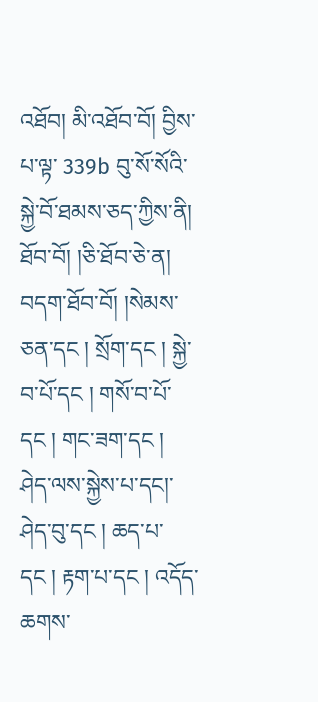འཐོབ། མི་འཐོབ་བོ། བྱིས་པ་ལྟ་ 339b བུ་སོ་སོའི་སྐྱེ་བོ་ཐམས་ཅད་ཀྱིས་ནི། ཐོབ་བོ། །ཅི་ཐོབ་ཅེ་ན། བདག་ཐོབ་བོ། །སེམས་ཅན་དང ། སྲོག་དང ། སྐྱེ་བ་པོ་དང ། གསོ་བ་པོ་དང ། གང་ཟག་དང ། ཤེད་ལས་སྐྱེས་པ་དང།་ཤེད་བུ་དང ། ཆད་པ་དང ། རྟག་པ་དང ། འདོད་ཆགས་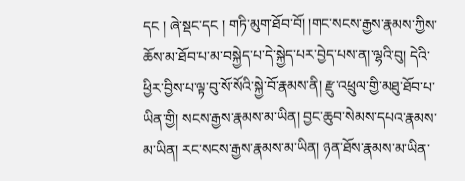དང ། ཞེ་སྡང་དང ། གཏི་མུག་ཐོབ་བོ། །གང་སངས་རྒྱས་རྣམས་ཀྱིས་ཆོས་མ་ཐོབ་པ་མ་བསྐྱེད་པ་དེ་སྐྱེད་པར་བྱེད་པས་ན།་ལྷའི་བུ། དེའི་ཕྱིར་བྱིས་པ་ལྟ་བུ་སོ་སོའི་སྐྱེ་བོ་རྣམས་ནི། རྫུ་འཕྲུལ་གྱི་མཐུ་ཐོབ་པ་ཡིན་གྱི། སངས་རྒྱས་རྣམས་མ་ཡིན། བྱང་ཆུབ་སེམས་དཔའ་རྣམས་མ་ཡིན། རང་སངས་རྒྱས་རྣམས་མ་ཡིན། ཉན་ཐོས་རྣམས་མ་ཡིན་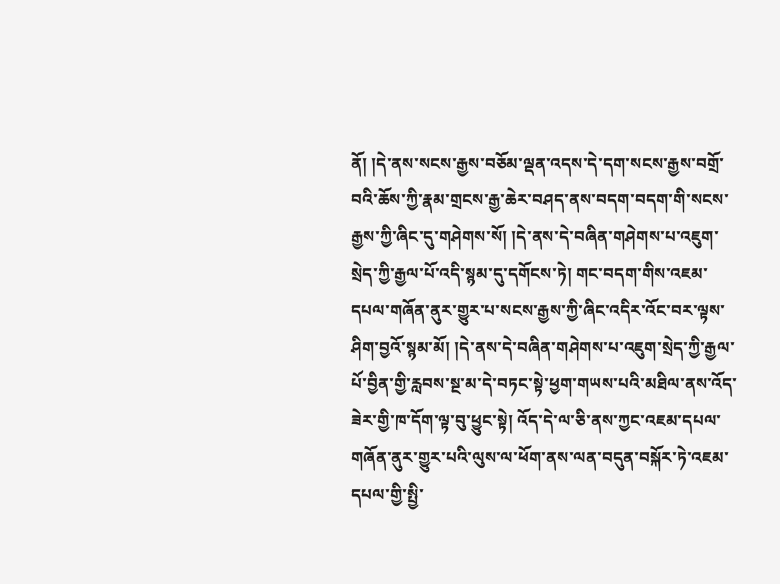ནོ། །དེ་ནས་སངས་རྒྱས་བཅོམ་ལྡན་འདས་དེ་དག་སངས་རྒྱས་བགྲོ་བའི་ཆོས་ཀྱི་རྣམ་གྲངས་རྒྱ་ཆེར་བཤད་ནས་བདག་བདག་གི་སངས་རྒྱས་ཀྱི་ཞིང་དུ་གཤེགས་སོ། །དེ་ནས་དེ་བཞིན་གཤེགས་པ་འཇུག་སྲེད་ཀྱི་རྒྱལ་པོ་འདི་སྙམ་དུ་དགོངས་ཏེ། གང་བདག་གིས་འཇམ་དཔལ་གཞོན་ནུར་གྱུར་པ་སངས་རྒྱས་ཀྱི་ཞིང་འདིར་འོང་བར་ལྟས་ཤིག་བྱའོ་སྙམ་མོ། །དེ་ནས་དེ་བཞིན་གཤེགས་པ་འཇུག་སྲེད་ཀྱི་རྒྱལ་པོ་བྱིན་གྱི་རླབས་སྔ་མ་དེ་བཏང་སྟེ་ཕྱག་གཡས་པའི་མཐིལ་ནས་འོད་ཟེར་གྱི་ཁ་དོག་ལྟ་བུ་ཕྱུང་སྟེ། འོད་དེ་ལ་ཅི་ནས་ཀྱང་འཇམ་དཔལ་གཞོན་ནུར་གྱུར་པའི་ལུས་ལ་ཕོག་ནས་ལན་བདུན་བསྐོར་ཏེ་འཇམ་དཔལ་གྱི་སྤྱི་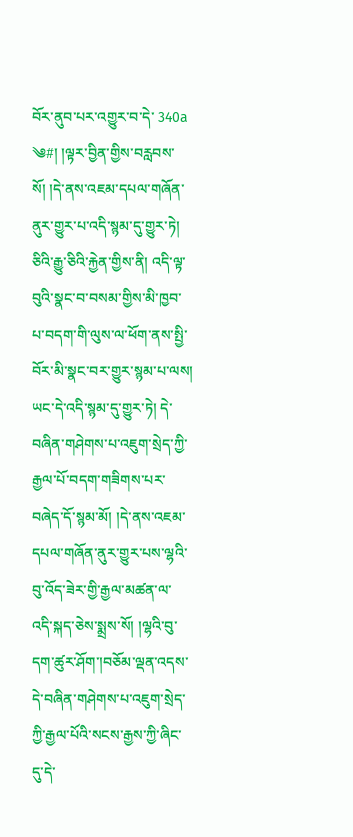བོར་ནུབ་པར་འགྱུར་བ་དེ་ 340a ༄#། །ལྟར་བྱིན་གྱིས་བརླབས་སོ། །དེ་ནས་འཇམ་དཔལ་གཞོན་ནུར་གྱུར་པ་འདི་སྙམ་དུ་གྱུར་ཏེ། ཅིའི་རྒྱུ་ཅིའི་རྐྱེན་གྱིས་ནི། འདི་ལྟ་བུའི་སྣང་བ་བསམ་གྱིས་མི་ཁྱབ་པ་བདག་གི་ལུས་ལ་ཕོག་ནས་སྤྱི་བོར་མི་སྣང་བར་གྱུར་སྙམ་པ་ལས། ཡང་དེ་འདི་སྙམ་དུ་གྱུར་ཏེ། དེ་བཞིན་གཤེགས་པ་འཇུག་སྲེད་ཀྱི་རྒྱལ་པོ་བདག་གཟིགས་པར་བཞེད་དོ་སྙམ་མོ། །དེ་ནས་འཇམ་དཔལ་གཞོན་ནུར་གྱུར་པས་ལྷའི་བུ་འོད་ཟེར་གྱི་རྒྱལ་མཚན་ལ་འདི་སྐད་ཅེས་སྨྲས་སོ། །ལྷའི་བུ་དག་ཚུར་ཤོག་།བཅོམ་ལྡན་འདས་དེ་བཞིན་གཤེགས་པ་འཇུག་སྲེད་ཀྱི་རྒྱལ་པོའི་སངས་རྒྱས་ཀྱི་ཞིང་དུ་དེ་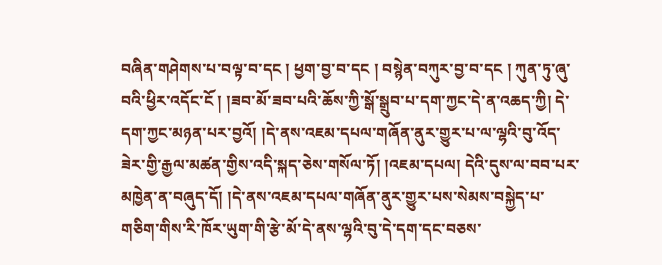བཞིན་གཤེགས་པ་བལྟ་བ་དང ། ཕྱག་བྱ་བ་དང ། བསྙེན་བཀུར་བྱ་བ་དང ། ཀུན་ཏུ་ཞུ་བའི་ཕྱིར་འདོང་ངོ ། །ཟབ་མོ་ཟབ་པའི་ཆོས་ཀྱི་སྒོ་སྒྲུབ་པ་དག་ཀྱང་དེ་ན་འཆད་ཀྱི། དེ་དག་ཀྱང་མཉན་པར་བྱའོ། །དེ་ནས་འཇམ་དཔལ་གཞོན་ནུར་གྱུར་པ་ལ་ལྷའི་བུ་འོད་ཟེར་གྱི་རྒྱལ་མཚན་གྱིས་འདི་སྐད་ཅེས་གསོལ་ཏོ། །འཇམ་དཔལ། དེའི་དུས་ལ་བབ་པར་མཁྱེན་ན་བཞུད་དོ། །དེ་ནས་འཇམ་དཔལ་གཞོན་ནུར་གྱུར་པས་སེམས་བསྐྱེད་པ་གཅིག་གིས་རི་ཁོར་ཡུག་གི་རྩེ་མོ་དེ་ནས་ལྷའི་བུ་དེ་དག་དང་བཅས་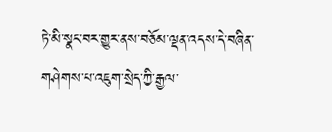ཏེ་མི་སྣང་བར་གྱུར་ནས་བཅོམ་ལྡན་འདས་དེ་བཞིན་གཤེགས་པ་འཇུག་སྲེད་ཀྱི་རྒྱལ་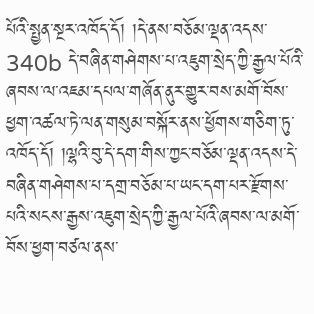པོའི་སྤྱན་སྔར་འཁོད་དོ། །དེ་ནས་བཅོམ་ལྡན་འདས་ 340b དེ་བཞིན་གཤེགས་པ་འཇུག་སྲེད་ཀྱི་རྒྱལ་པོའི་ཞབས་ལ་འཇམ་དཔལ་གཞོན་ནུར་གྱུར་བས་མགོ་བོས་ཕྱག་འཚལ་ཏེ་ལན་གསུམ་བསྐོར་ནས་ཕྱོགས་གཅིག་ཏུ་འཁོད་དོ། །ལྷའི་བུ་དེ་དག་གིས་ཀྱང་བཅོམ་ལྡན་འདས་དེ་བཞིན་གཤེགས་པ་དགྲ་བཅོམ་པ་ཡང་དག་པར་རྫོགས་པའི་སངས་རྒྱས་འཇུག་སྲེད་ཀྱི་རྒྱལ་པོའི་ཞབས་ལ་མགོ་བོས་ཕྱག་བཙལ་ནས་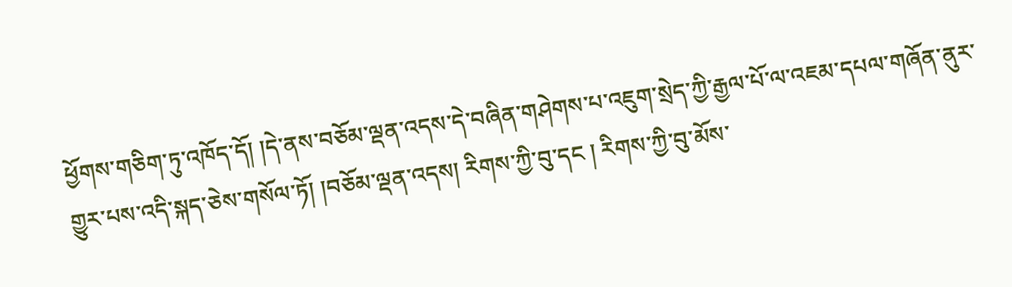ཕྱོགས་གཅིག་ཏུ་འཁོད་དོ། །དེ་ནས་བཅོམ་ལྡན་འདས་དེ་བཞིན་གཤེགས་པ་འཇུག་སྲེད་ཀྱི་རྒྱལ་པོ་ལ་འཇམ་དཔལ་གཞོན་ནུར་གྱུར་པས་འདི་སྐད་ཅེས་གསོལ་ཏོ། །བཅོམ་ལྡན་འདས། རིགས་ཀྱི་བུ་དང ། རིགས་ཀྱི་བུ་མོས་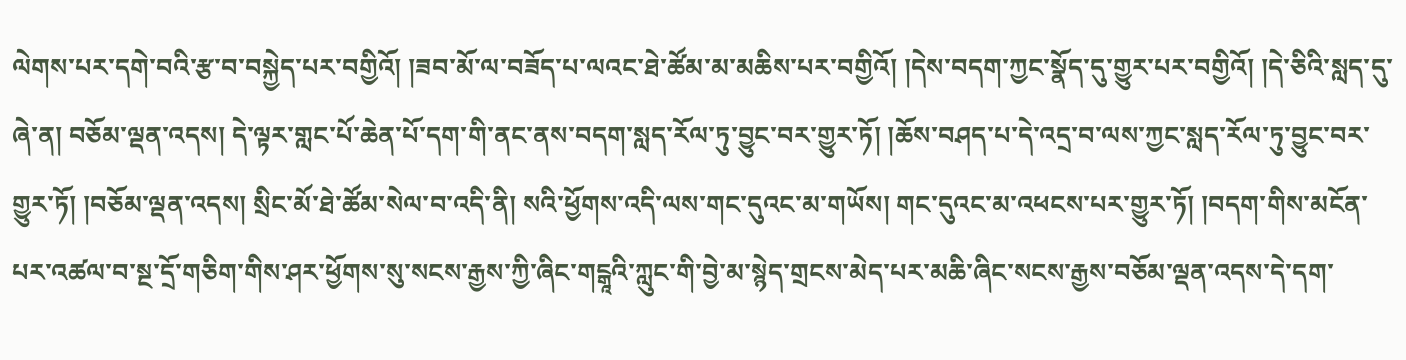ལེགས་པར་དགེ་བའི་རྩ་བ་བསྐྱེད་པར་བགྱིའོ། །ཟབ་མོ་ལ་བཟོད་པ་ལའང་ཐེ་ཚོམ་མ་མཆིས་པར་བགྱིའོ། །དེས་བདག་ཀྱང་སྣོད་དུ་གྱུར་པར་བགྱིའོ། །དེ་ཅིའི་སླད་དུ་ཞེ་ན། བཅོམ་ལྡན་འདས། དེ་ལྟར་གླང་པོ་ཆེན་པོ་དག་གི་ནང་ནས་བདག་སླད་རོལ་ཏུ་བྱུང་བར་གྱུར་ཏོ། །ཆོས་བཤད་པ་དེ་འདྲ་བ་ལས་ཀྱང་སླད་རོལ་ཏུ་བྱུང་བར་གྱུར་ཏོ། །བཅོམ་ལྡན་འདས། སྲིང་མོ་ཐེ་ཚོམ་སེལ་བ་འདི་ནི། སའི་ཕྱོགས་འདི་ལས་གང་དུའང་མ་གཡོས། གང་དུའང་མ་འཕངས་པར་གྱུར་ཏོ། །བདག་གིས་མངོན་པར་འཚལ་བ་སྔ་དྲོ་གཅིག་གིས་ཤར་ཕྱོགས་སུ་སངས་རྒྱས་ཀྱི་ཞིང་གངྒཱའི་ཀླུང་གི་བྱེ་མ་སྙེད་གྲངས་མེད་པར་མཆི་ཞིང་སངས་རྒྱས་བཅོམ་ལྡན་འདས་དེ་དག་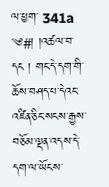ལ་ཕྱག་ 341a ༄#། །འཚལ་བ་དང ། གང་དེ་དག་གི་ཆོས་བཤད་པ་དེའང་འཛིན་ཅིང་སངས་རྒྱས་བཅོམ་ལྡན་འདས་དེ་དག་ལ་ཡོངས་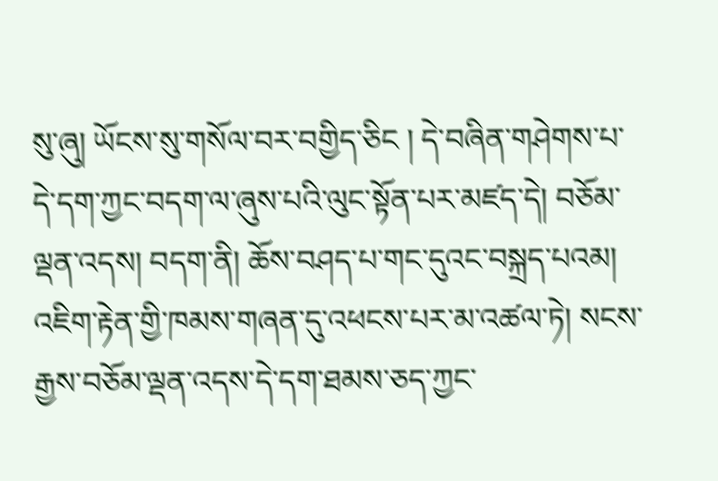སུ་ཞུ། ཡོངས་སུ་གསོལ་བར་བགྱིད་ཅིང ། དེ་བཞིན་གཤེགས་པ་དེ་དག་ཀྱང་བདག་ལ་ཞུས་པའི་ལུང་སྟོན་པར་མཛད་དེ། བཅོམ་ལྡན་འདས། བདག་ནི། ཆོས་བཤད་པ་གང་དུའང་བསྐྲད་པའམ། འཇིག་རྟེན་གྱི་ཁམས་གཞན་དུ་འཕངས་པར་མ་འཚལ་ཏེ། སངས་རྒྱས་བཅོམ་ལྡན་འདས་དེ་དག་ཐམས་ཅད་ཀྱང་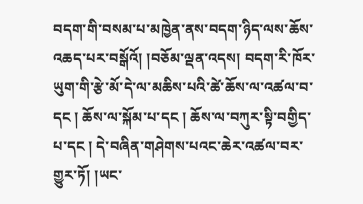བདག་གི་བསམ་པ་མཁྱེན་ནས་བདག་ཉིད་ལས་ཆོས་འཆད་པར་བསྒོའོ། །བཅོམ་ལྡན་འདས། བདག་རི་ཁོར་ཡུག་གི་རྩེ་མོ་དེ་ལ་མཆིས་པའི་ཚེ་ཆོས་ལ་འཚལ་བ་དང ། ཆོས་ལ་སྐོམ་པ་དང ། ཆོས་ལ་བཀུར་སྟི་བགྱིད་པ་དང ། དེ་བཞིན་གཤེགས་པའང་ཆེར་འཚལ་བར་གྱུར་ཏོ། །ཡང་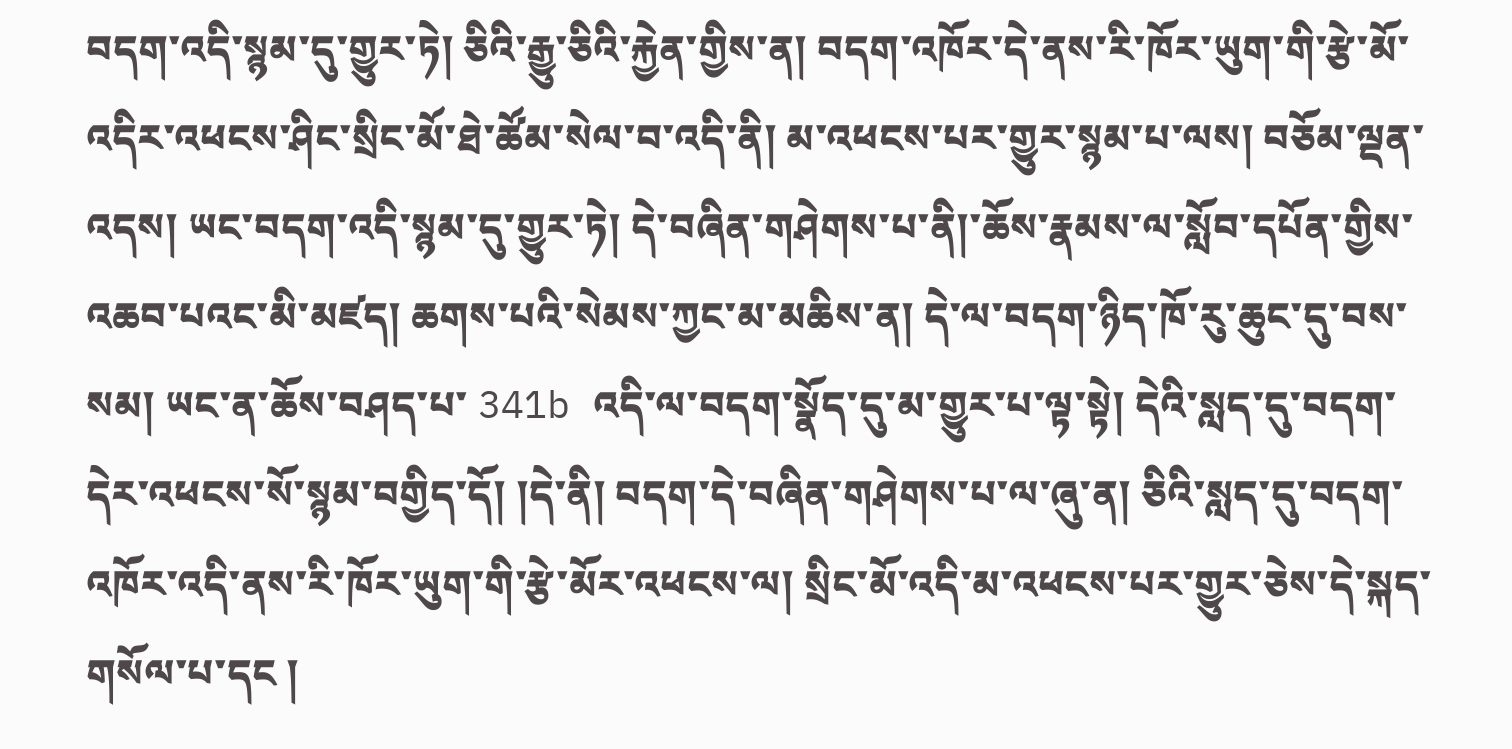བདག་འདི་སྙམ་དུ་གྱུར་ཏེ། ཅིའི་རྒྱུ་ཅིའི་རྐྱེན་གྱིས་ན། བདག་འཁོར་དེ་ནས་རི་ཁོར་ཡུག་གི་རྩེ་མོ་འདིར་འཕངས་ཤིང་སྲིང་མོ་ཐེ་ཚོམ་སེལ་བ་འདི་ནི། མ་འཕངས་པར་གྱུར་སྙམ་པ་ལས། བཅོམ་ལྡན་འདས། ཡང་བདག་འདི་སྙམ་དུ་གྱུར་ཏེ། དེ་བཞིན་གཤེགས་པ་ནི།་ཆོས་རྣམས་ལ་སློབ་དཔོན་གྱིས་འཆབ་པའང་མི་མཛད། ཆགས་པའི་སེམས་ཀྱང་མ་མཆིས་ན། དེ་ལ་བདག་ཉིད་ཁོ་རུ་ཆུང་དུ་བས་སམ། ཡང་ན་ཆོས་བཤད་པ་ 341b འདི་ལ་བདག་སྣོད་དུ་མ་གྱུར་པ་ལྟ་སྟེ། དེའི་སླད་དུ་བདག་དེར་འཕངས་སོ་སྙམ་བགྱིད་དོ། །དེ་ནི། བདག་དེ་བཞིན་གཤེགས་པ་ལ་ཞུ་ན། ཅིའི་སླད་དུ་བདག་འཁོར་འདི་ནས་རི་ཁོར་ཡུག་གི་རྩེ་མོར་འཕངས་ལ། སྲིང་མོ་འདི་མ་འཕངས་པར་གྱུར་ཅེས་དེ་སྐད་གསོལ་པ་དང །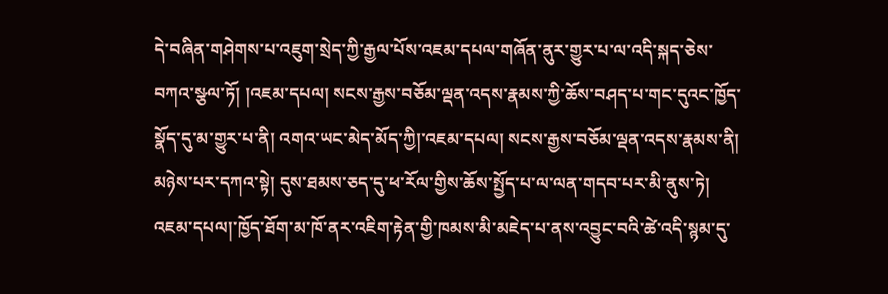དེ་བཞིན་གཤེགས་པ་འཇུག་སྲེད་ཀྱི་རྒྱལ་པོས་འཇམ་དཔལ་གཞོན་ནུར་གྱུར་པ་ལ་འདི་སྐད་ཅེས་བཀའ་སྩལ་ཏོ། །འཇམ་དཔལ། སངས་རྒྱས་བཅོམ་ལྡན་འདས་རྣམས་ཀྱི་ཆོས་བཤད་པ་གང་དུའང་ཁྱོད་སྣོད་དུ་མ་གྱུར་པ་ནི། འགའ་ཡང་མེད་མོད་ཀྱི།་འཇམ་དཔལ། སངས་རྒྱས་བཅོམ་ལྡན་འདས་རྣམས་ནི། མཉེས་པར་དཀའ་སྟེ། དུས་ཐམས་ཅད་དུ་ཕ་རོལ་གྱིས་ཆོས་སྤྱོད་པ་ལ་ལན་གདབ་པར་མི་ནུས་ཏེ། འཇམ་དཔལ།་ཁྱོད་ཐོག་མ་ཁོ་ནར་འཇིག་རྟེན་གྱི་ཁམས་མི་མཇེད་པ་ནས་འབྱུང་བའི་ཚེ་འདི་སྙམ་དུ་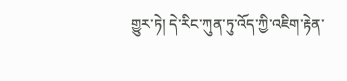གྱུར་ཏེ། དེ་རིང་ཀུན་ཏུ་འོད་ཀྱི་འཇིག་རྟེན་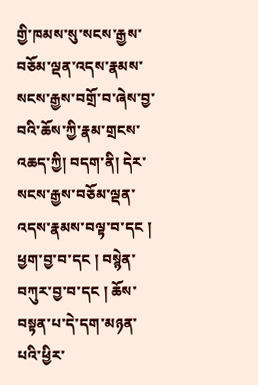གྱི་ཁམས་སུ་སངས་རྒྱས་བཅོམ་ལྡན་འདས་རྣམས་སངས་རྒྱས་བགྲོ་བ་ཞེས་བྱ་བའི་ཆོས་ཀྱི་རྣམ་གྲངས་འཆད་ཀྱི། བདག་ནི། དེར་སངས་རྒྱས་བཅོམ་ལྡན་འདས་རྣམས་བལྟ་བ་དང ། ཕྱག་བྱ་བ་དང ། བསྙེན་བཀུར་བྱ་བ་དང ། ཆོས་བསྟན་པ་དེ་དག་མཉན་པའི་ཕྱིར་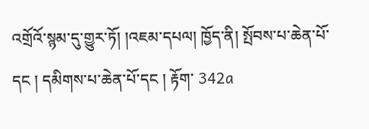འགྲོའོ་སྙམ་དུ་གྱུར་ཏོ། །འཇམ་དཔལ། ཁྱོད་ནི། སྤོབས་པ་ཆེན་པོ་དང ། དམིགས་པ་ཆེན་པོ་དང ། རྟོག་ 342a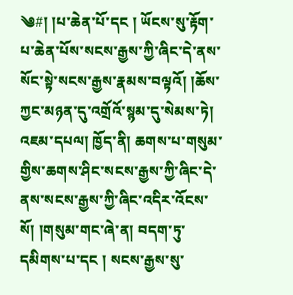༄#། །པ་ཆེན་པོ་དང ། ཡོངས་སུ་རྟོག་པ་ཆེན་པོས་སངས་རྒྱས་ཀྱི་ཞིང་དེ་ནས་སོང་སྟེ་སངས་རྒྱས་རྣམས་བལྟའོ། །ཆོས་ཀྱང་མཉན་དུ་འགྲོའོ་སྙམ་དུ་སེམས་ཏེ། འཇམ་དཔལ། ཁྱོད་ནི། ཆགས་པ་གསུམ་གྱིས་ཆགས་ཤིང་སངས་རྒྱས་ཀྱི་ཞིང་དེ་ནས་སངས་རྒྱས་ཀྱི་ཞིང་འདིར་འོངས་སོ། །གསུམ་གང་ཞེ་ན། བདག་ཏུ་དམིགས་པ་དང ། སངས་རྒྱས་སུ་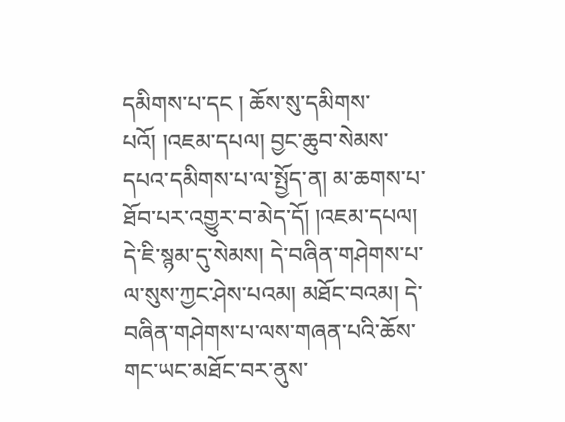དམིགས་པ་དང ། ཆོས་སུ་དམིགས་པའོ། །འཇམ་དཔལ། བྱང་ཆུབ་སེམས་དཔའ་དམིགས་པ་ལ་སྤྱོད་ན། མ་ཆགས་པ་ཐོབ་པར་འགྱུར་བ་མེད་དོ། །འཇམ་དཔལ། དེ་ཇི་སྙམ་དུ་སེམས། དེ་བཞིན་གཤེགས་པ་ལ་སུས་ཀྱང་ཤེས་པའམ། མཐོང་བའམ། དེ་བཞིན་གཤེགས་པ་ལས་གཞན་པའི་ཆོས་གང་ཡང་མཐོང་བར་ནུས་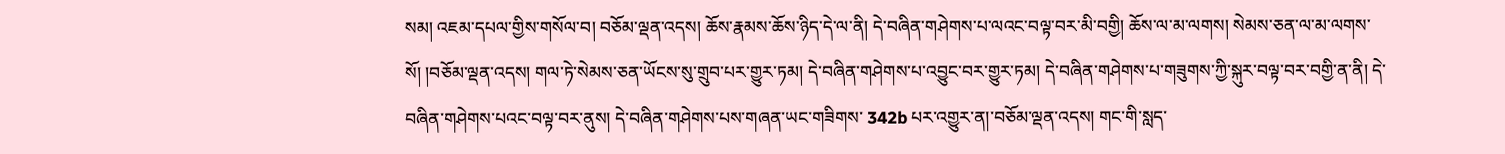སམ། འཇམ་དཔལ་གྱིས་གསོལ་བ། བཅོམ་ལྡན་འདས། ཆོས་རྣམས་ཆོས་ཉིད་དེ་ལ་ནི། དེ་བཞིན་གཤེགས་པ་ལའང་བལྟ་བར་མི་བགྱི། ཆོས་ལ་མ་ལགས། སེམས་ཅན་ལ་མ་ལགས་སོ། །བཅོམ་ལྡན་འདས། གལ་ཏེ་སེམས་ཅན་ཡོངས་སུ་གྲུབ་པར་གྱུར་ཏམ། དེ་བཞིན་གཤེགས་པ་འབྱུང་བར་གྱུར་ཏམ། དེ་བཞིན་གཤེགས་པ་གཟུགས་ཀྱི་སྐུར་བལྟ་བར་བགྱི་ན་ནི། དེ་བཞིན་གཤེགས་པའང་བལྟ་བར་ནུས། དེ་བཞིན་གཤེགས་པས་གཞན་ཡང་གཟིགས་ 342b པར་འགྱུར་ན།་བཅོམ་ལྡན་འདས། གང་གི་སླད་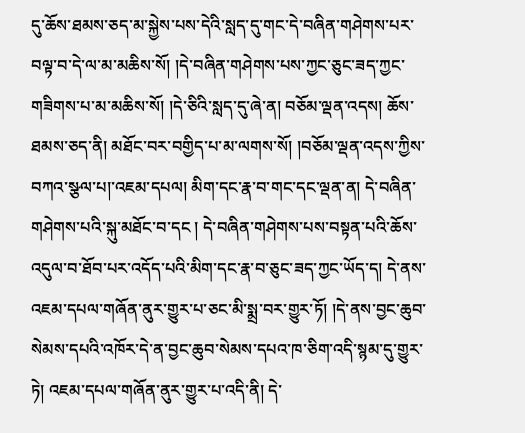དུ་ཆོས་ཐམས་ཅད་མ་སྐྱེས་པས་དེའི་སླད་དུ་གང་དེ་བཞིན་གཤེགས་པར་བལྟ་བ་དེ་ལ་མ་མཆིས་སོ། །དེ་བཞིན་གཤེགས་པས་ཀྱང་ཅུང་ཟད་ཀྱང་གཟིགས་པ་མ་མཆིས་སོ། །དེ་ཅིའི་སླད་དུ་ཞེ་ན། བཅོམ་ལྡན་འདས། ཆོས་ཐམས་ཅད་ནི། མཐོང་བར་བགྱིད་པ་མ་ལགས་སོ། །བཅོམ་ལྡན་འདས་ཀྱིས་བཀའ་སྩལ་པ།་འཇམ་དཔལ། མིག་དང་རྣ་བ་གང་དང་ལྡན་ན། དེ་བཞིན་གཤེགས་པའི་སྐུ་མཐོང་བ་དང ། དེ་བཞིན་གཤེགས་པས་བསྟན་པའི་ཆོས་འདུལ་བ་ཐོབ་པར་འདོད་པའི་མིག་དང་རྣ་བ་ཅུང་ཟད་ཀྱང་ཡོད་ད། དེ་ནས་འཇམ་དཔལ་གཞོན་ནུར་གྱུར་པ་ཅང་མི་སྨྲ་བར་གྱུར་ཏོ། །དེ་ནས་བྱང་ཆུབ་སེམས་དཔའི་འཁོར་དེ་ན་བྱང་ཆུབ་སེམས་དཔའ་ཁ་ཅིག་འདི་སྙམ་དུ་གྱུར་ཏེ། འཇམ་དཔལ་གཞོན་ནུར་གྱུར་པ་འདི་ནི། དེ་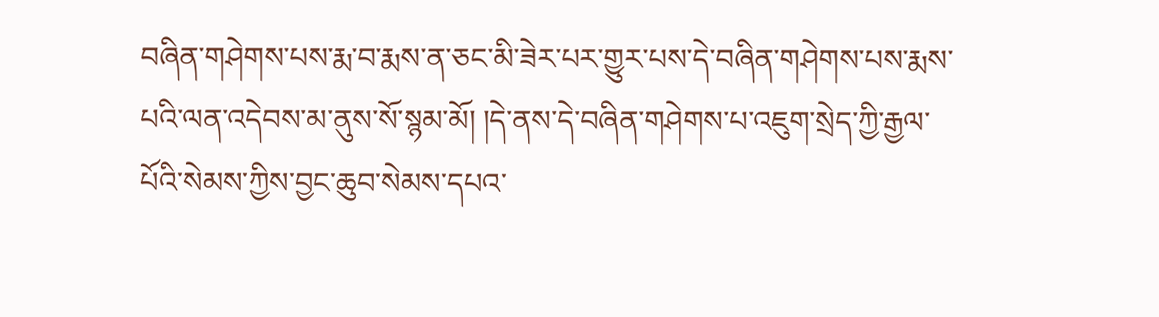བཞིན་གཤེགས་པས་རྨ་བ་རྨས་ན་ཅང་མི་ཟེར་པར་གྱུར་པས་དེ་བཞིན་གཤེགས་པས་རྨས་པའི་ལན་འདེབས་མ་ནུས་སོ་སྙམ་མོ། །དེ་ནས་དེ་བཞིན་གཤེགས་པ་འཇུག་སྲེད་ཀྱི་རྒྱལ་པོའི་སེམས་ཀྱིས་བྱང་ཆུབ་སེམས་དཔའ་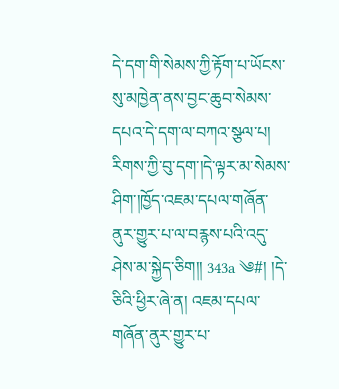དེ་དག་གི་སེམས་ཀྱི་རྟོག་པ་ཡོངས་སུ་མཁྱེན་ནས་བྱང་ཆུབ་སེམས་དཔའ་དེ་དག་ལ་བཀའ་སྩལ་པ། རིགས་ཀྱི་བུ་དག་།དེ་ལྟར་མ་སེམས་ཤིག་།ཁྱོད་འཇམ་དཔལ་གཞོན་ནུར་གྱུར་པ་ལ་བརྙས་པའི་འདུ་ཤེས་མ་སྐྱེད་ཅིག།། 343a ༄#། །དེ་ཅིའི་ཕྱིར་ཞེ་ན། འཇམ་དཔལ་གཞོན་ནུར་གྱུར་པ་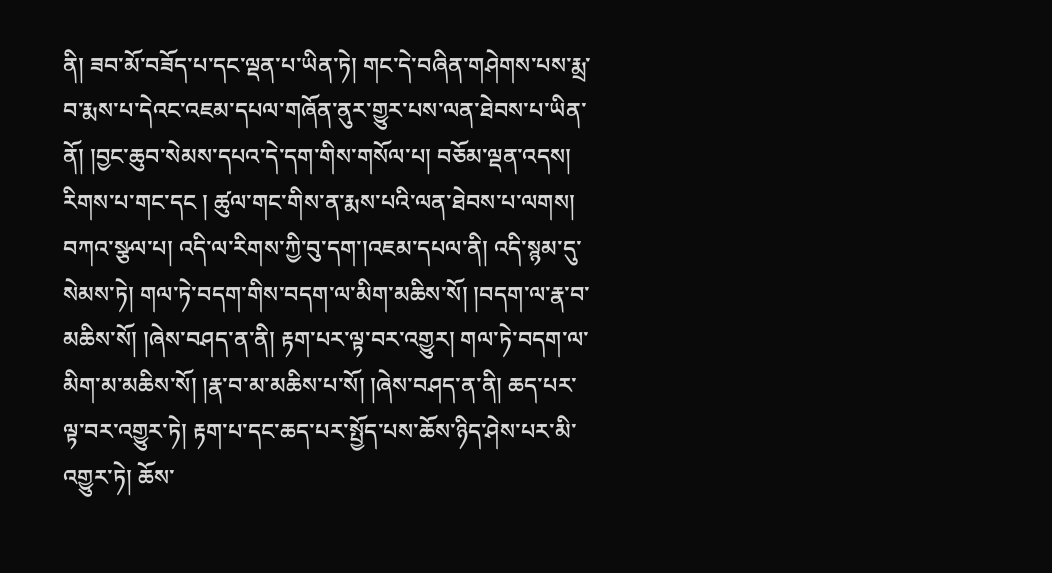ནི། ཟབ་མོ་བཟོད་པ་དང་ལྡན་པ་ཡིན་ཏེ། གང་དེ་བཞིན་གཤེགས་པས་རྨྲ་བ་རྨས་པ་དེའང་འཇམ་དཔལ་གཞོན་ནུར་གྱུར་པས་ལན་ཐེབས་པ་ཡིན་ནོ། །བྱང་ཆུབ་སེམས་དཔའ་དེ་དག་གིས་གསོལ་པ། བཅོམ་ལྡན་འདས། རིགས་པ་གང་དང ། ཚུལ་གང་གིས་ན་རྨས་པའི་ལན་ཐེབས་པ་ལགས། བཀའ་སྩལ་པ། འདི་ལ་རིགས་ཀྱི་བུ་དག་།འཇམ་དཔལ་ནི། འདི་སྙམ་དུ་སེམས་ཏེ། གལ་ཏེ་བདག་གིས་བདག་ལ་མིག་མཆིས་སོ། །བདག་ལ་རྣ་བ་མཆིས་སོ། །ཞེས་བཤད་ན་ནི། རྟག་པར་ལྟ་བར་འགྱུར། གལ་ཏེ་བདག་ལ་མིག་མ་མཆིས་སོ། །རྣ་བ་མ་མཆིས་པ་སོ། །ཞེས་བཤད་ན་ནི། ཆད་པར་ལྟ་བར་འགྱུར་ཏེ། རྟག་པ་དང་ཆད་པར་སྤྱོད་པས་ཆོས་ཉིད་ཤེས་པར་མི་འགྱུར་ཏེ། ཆོས་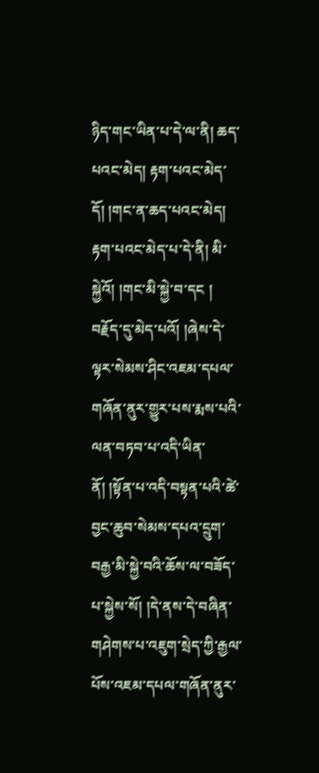ཉིད་གང་ཡིན་པ་དེ་ལ་ནི། ཆད་པའང་མེད། རྟག་པའང་མེད་དོ། །གང་ན་ཆད་པའང་མེད། རྟག་པའང་མེད་པ་དེ་ནི། མི་སྐྱེའོ། །གང་མི་སྐྱེ་བ་དང ། བརྗོད་དུ་མེད་པའོ། །ཞེས་དེ་ལྟར་སེམས་ཤིང་འཇམ་དཔལ་གཞོན་ནུར་གྱུར་པས་རྨས་པའི་ལན་བཏབ་པ་འདི་ཡིན་ནོ། །སྟོན་པ་འདི་བསྟན་པའི་ཚེ་བྱང་ཆུབ་སེམས་དཔའ་དྲུག་བརྒྱ་མི་སྐྱེ་བའི་ཆོས་ལ་བཟོད་པ་སྐྱེས་སོ། །དེ་ནས་དེ་བཞིན་གཤེགས་པ་འཇུག་སྲེད་ཀྱི་རྒྱལ་པོས་འཇམ་དཔལ་གཞོན་ནུར་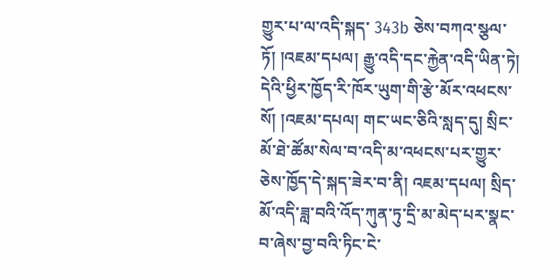གྱུར་པ་ལ་འདི་སྐད་ 343b ཅེས་བཀའ་སྩལ་ཏོ། །འཇམ་དཔལ། རྒྱུ་འདི་དང་རྐྱེན་འདི་ཡིན་ཏེ། དེའི་ཕྱིར་ཁྱོད་རི་ཁོར་ཡུག་གི་རྩེ་མོར་འཕངས་སོ། །འཇམ་དཔལ། གང་ཡང་ཅིའི་སླད་དུ། སྲིང་མོ་ཐེ་ཚོམ་སེལ་བ་འདི་མ་འཕངས་པར་གྱུར་ཅེས་ཁྱོད་དེ་སྐད་ཟེར་བ་ནི། འཇམ་དཔལ། སྲིད་མོ་འདི་ཟླ་བའི་འོད་ཀུན་ཏུ་དྲི་མ་མེད་པར་སྣང་བ་ཞེས་བྱ་བའི་ཏིང་ངེ་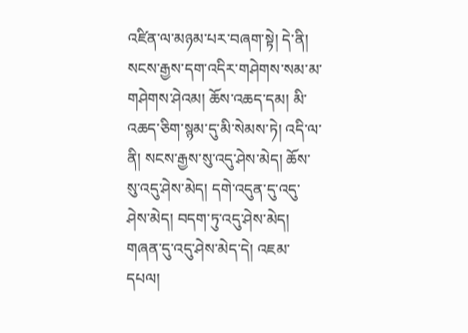འཛིན་ལ་མཉམ་པར་བཞག་སྟེ། དེ་ནི། སངས་རྒྱས་དག་འདིར་གཤེགས་སམ་མ་གཤེགས་ཤེའམ། ཆོས་འཆད་དམ། མི་འཆད་ཅིག་སྙམ་དུ་མི་སེམས་ཏེ། འདི་ལ་ནི། སངས་རྒྱས་སུ་འདུ་ཤེས་མེད། ཆོས་སུ་འདུ་ཤེས་མེད། དགེ་འདུན་དུ་འདུ་ཤེས་མེད། བདག་ཏུ་འདུ་ཤེས་མེད། གཞན་དུ་འདུ་ཤེས་མེད་དེ། འཇམ་དཔལ།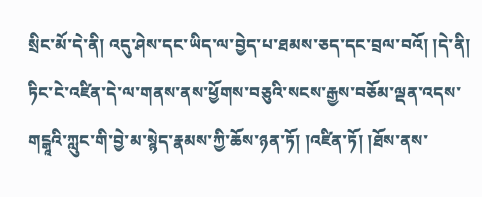སྲིང་མོ་དེ་ནི། འདུ་ཤེས་དང་ཡིད་ལ་བྱེད་པ་ཐམས་ཅད་དང་བྲལ་བའོ། །དེ་ནི། ཏིང་ངེ་འཛིན་དེ་ལ་གནས་ནས་ཕྱོགས་བཅུའི་སངས་རྒྱས་བཅོམ་ལྡན་འདས་གངྒཱའི་ཀླུང་གི་བྱེ་མ་སྙེད་རྣམས་ཀྱི་ཆོས་ཉན་ཏོ། །འཛིན་ཏོ། །ཐོས་ནས་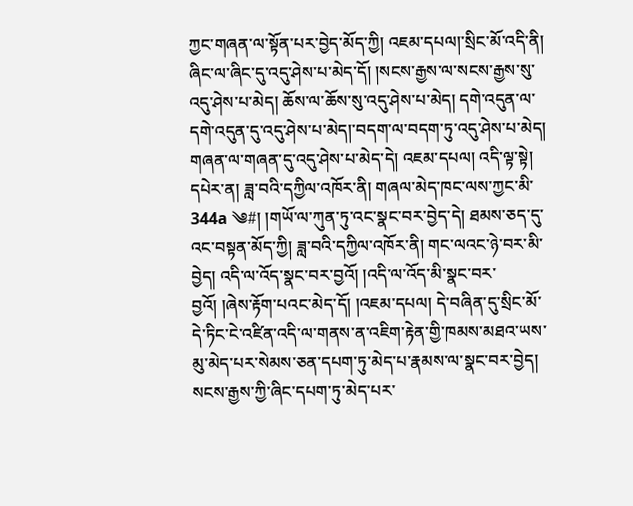ཀྱང་གཞན་ལ་སྟོན་པར་བྱེད་མོད་ཀྱི། འཇམ་དཔལ།་སྲིང་མོ་འདི་ནི། ཞིང་ལ་ཞིང་དུ་འདུ་ཤེས་པ་མེད་དོ། །སངས་རྒྱས་ལ་སངས་རྒྱས་སུ་འདུ་ཤེས་པ་མེད། ཆོས་ལ་ཆོས་སུ་འདུ་ཤེས་པ་མེད། དགེ་འདུན་ལ་དགེ་འདུན་དུ་འདུ་ཤེས་པ་མེད།་བདག་ལ་བདག་ཏུ་འདུ་ཤེས་པ་མེད། གཞན་ལ་གཞན་དུ་འདུ་ཤེས་པ་མེད་དེ། འཇམ་དཔལ། འདི་ལྟ་སྟེ། དཔེར་ན། ཟླ་བའི་དཀྱིལ་འཁོར་ནི། གཞལ་མེད་ཁང་ལས་ཀྱང་མི་ 344a ༄#། །གཡོ་ལ་ཀུན་ཏུ་འང་སྣང་བར་བྱེད་དེ། ཐམས་ཅད་དུ་འང་བསྟན་མོད་ཀྱི། ཟླ་བའི་དཀྱིལ་འཁོར་ནི། གང་ལའང་ཉེ་བར་མི་བྱེད། འདི་ལ་འོད་སྣང་བར་བྱའོ། །འདི་ལ་འོད་མི་སྣང་བར་བྱའོ། །ཞེས་རྟོག་པའང་མེད་དོ། །འཇམ་དཔལ། དེ་བཞིན་དུ་སྲིང་མོ་དེ་ཏིང་ངེ་འཛིན་འདི་ལ་གནས་ན་འཇིག་རྟེན་གྱི་ཁམས་མཐའ་ཡས་མུ་མེད་པར་སེམས་ཅན་དཔག་ཏུ་མེད་པ་རྣམས་ལ་སྣང་བར་བྱེད། སངས་རྒྱས་ཀྱི་ཞིང་དཔག་ཏུ་མེད་པར་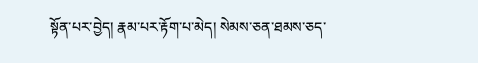སྟོན་པར་བྱེད། རྣམ་པར་རྟོག་པ་མེད། སེམས་ཅན་ཐམས་ཅད་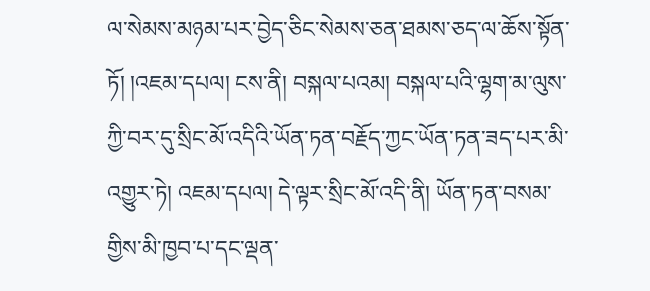ལ་སེམས་མཉམ་པར་བྱེད་ཅིང་སེམས་ཅན་ཐམས་ཅད་ལ་ཆོས་སྟོན་ཏོ། །འཇམ་དཔལ། ངས་ནི། བསྐལ་པའམ། བསྐལ་པའི་ལྷག་མ་ལུས་ཀྱི་བར་དུ་སྲིང་མོ་འདིའི་ཡོན་ཏན་བརྗོད་ཀྱང་ཡོན་ཏན་ཟད་པར་མི་འགྱུར་ཏེ། འཇམ་དཔལ། དེ་ལྟར་སྲིང་མོ་འདི་ནི། ཡོན་ཏན་བསམ་གྱིས་མི་ཁྱབ་པ་དང་ལྡན་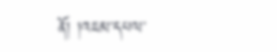ནོ། །འཇམ་དཔལ་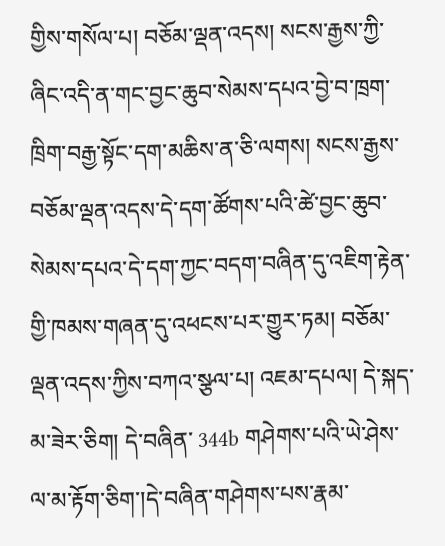གྱིས་གསོལ་པ། བཅོམ་ལྡན་འདས། སངས་རྒྱས་ཀྱི་ཞིང་འདི་ན་གང་བྱང་ཆུབ་སེམས་དཔའ་བྱེ་བ་ཁྲག་ཁྲིག་བརྒྱ་སྟོང་དག་མཆིས་ན་ཅི་ལགས། སངས་རྒྱས་བཅོམ་ལྡན་འདས་དེ་དག་ཚོགས་པའི་ཚེ་བྱང་ཆུབ་སེམས་དཔའ་དེ་དག་ཀྱང་བདག་བཞིན་དུ་འཇིག་རྟེན་གྱི་ཁམས་གཞན་དུ་འཕངས་པར་གྱུར་ཏམ། བཅོམ་ལྡན་འདས་ཀྱིས་བཀའ་སྩལ་པ། འཇམ་དཔལ། དེ་སྐད་མ་ཟེར་ཅིག། དེ་བཞིན་ 344b གཤེགས་པའི་ཡེ་ཤེས་ལ་མ་རྟོག་ཅིག་།དེ་བཞིན་གཤེགས་པས་རྣམ་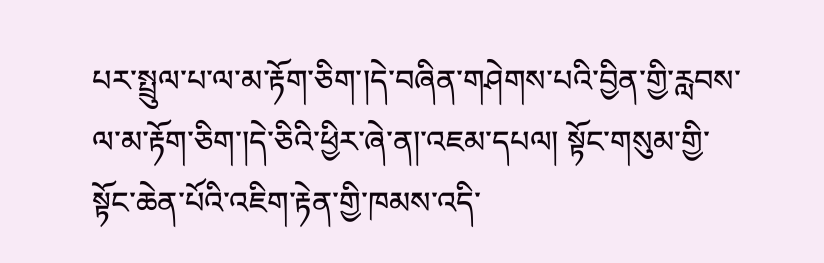པར་སྤྲུལ་པ་ལ་མ་རྟོག་ཅིག་།དེ་བཞིན་གཤེགས་པའི་བྱིན་གྱི་རླབས་ལ་མ་རྟོག་ཅིག་།དེ་ཅིའི་ཕྱིར་ཞེ་ན།་འཇམ་དཔལ། སྟོང་གསུམ་གྱི་སྟོང་ཆེན་པོའི་འཇིག་རྟེན་གྱི་ཁམས་འདི་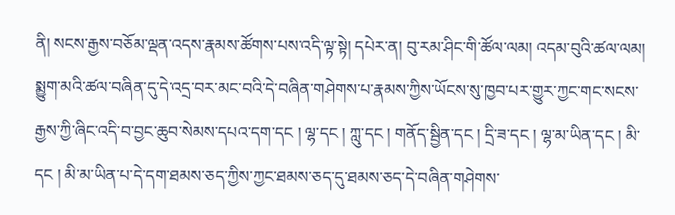ནི། སངས་རྒྱས་བཅོམ་ལྡན་འདས་རྣམས་ཚོགས་པས་འདི་ལྟ་སྟེ། དཔེར་ན། བུ་རམ་ཤིང་གི་ཚོལ་ལམ། འདམ་བུའི་ཚལ་ལམ། སྨྱུག་མའི་ཚལ་བཞིན་དུ་དེ་འདྲ་བར་མང་བའི་དེ་བཞིན་གཤེགས་པ་རྣམས་ཀྱིས་ཡོངས་སུ་ཁྱབ་པར་གྱུར་ཀྱང་གང་སངས་རྒྱས་ཀྱི་ཞིང་འདི་བ་བྱང་ཆུབ་སེམས་དཔའ་དག་དང ། ལྷ་དང ། ཀླུ་དང ། གནོད་སྦྱིན་དང ། དྲི་ཟ་དང ། ལྷ་མ་ཡིན་དང ། མི་དང ། མི་མ་ཡིན་པ་དེ་དག་ཐམས་ཅད་ཀྱིས་ཀྱང་ཐམས་ཅད་དུ་ཐམས་ཅད་དེ་བཞིན་གཤེགས་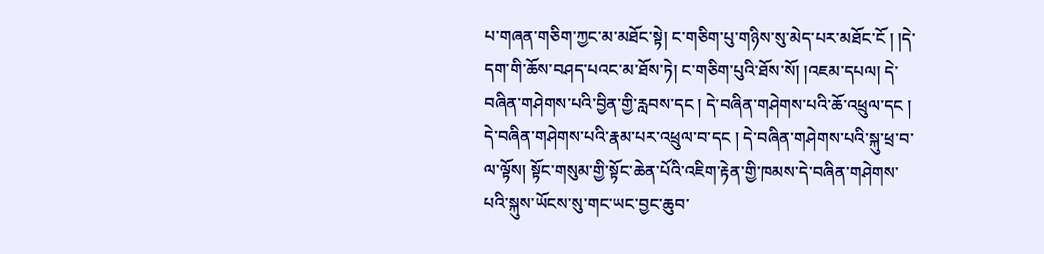པ་གཞན་གཅིག་ཀྱང་མ་མཐོང་སྟེ། ང་གཅིག་པུ་གཉིས་སུ་མེད་པར་མཐོང་ངོ ། །དེ་དག་གི་ཆོས་བཤད་པའང་མ་ཐོས་ཏེ། ང་གཅིག་པུའི་ཐོས་སོ། །འཇམ་དཔལ། དེ་བཞིན་གཤེགས་པའི་བྱིན་གྱི་རླབས་དང ། དེ་བཞིན་གཤེགས་པའི་ཆོ་འཕྲུལ་དང ། དེ་བཞིན་གཤེགས་པའི་རྣམ་པར་འཕྲུལ་བ་དང ། དེ་བཞིན་གཤེགས་པའི་སྐུ་ཕྲ་བ་ལ་ལྟོས། སྟོང་གསུམ་གྱི་སྟོང་ཆེན་པོའི་འཇིག་རྟེན་གྱི་ཁམས་དེ་བཞིན་གཤེགས་པའི་སྐུས་ཡོངས་སུ་གང་ཡང་བྱང་ཆུབ་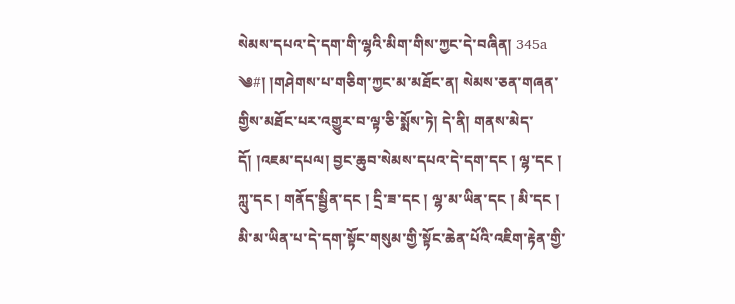སེམས་དཔའ་དེ་དག་གི་ལྷའི་མིག་གིས་ཀྱང་དེ་བཞིན། 345a ༄#། །གཤེགས་པ་གཅིག་ཀྱང་མ་མཐོང་ན། སེམས་ཅན་གཞན་གྱིས་མཐོང་པར་འགྱུར་བ་ལྟ་ཅི་སྨོས་ཏེ། དེ་ནི། གནས་མེད་དོ། །འཇམ་དཔལ། བྱང་ཆུབ་སེམས་དཔའ་དེ་དག་དང ། ལྷ་དང ། ཀླུ་དང ། གནོད་སྦྱིན་དང ། དྲི་ཟ་དང ། ལྷ་མ་ཡིན་དང ། མི་དང ། མི་མ་ཡིན་པ་དེ་དག་སྟོང་གསུམ་གྱི་སྟོང་ཆེན་པོའི་འཇིག་རྟེན་གྱི་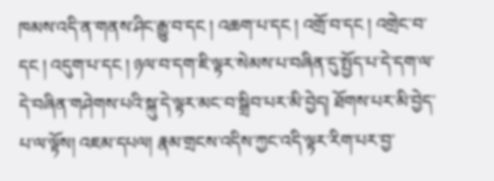ཁམས་འདི་ན་གནས་ཤིང་རྒྱུ་བ་དང ། འཆག་པ་དང ། འགྲོ་བ་དང ། འགྲེང་བ་དང ། འདུག་པ་དང ། ཉལ་བ་དག་ཇི་ལྟར་སེམས་པ་བཞིན་དུ་སྤྱོད་པ་དེ་དག་ལ་དེ་བཞིན་གཤེགས་པའི་སྐུ་དེ་ལྟར་མང་བ་སྒྲིབ་པར་མི་བྱེད། ཐོགས་པར་མི་བྱེད་པ་ལ་ལྟོས། འཇམ་དཔལ། རྣམ་གྲངས་འདིས་ཀྱང་འདི་ལྟར་རིག་པར་བྱ་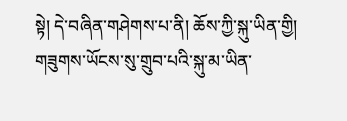སྟེ། དེ་བཞིན་གཤེགས་པ་ནི། ཆོས་ཀྱི་སྐུ་ཡིན་གྱི། གཟུགས་ཡོངས་སུ་གྲུབ་པའི་སྐུ་མ་ཡིན་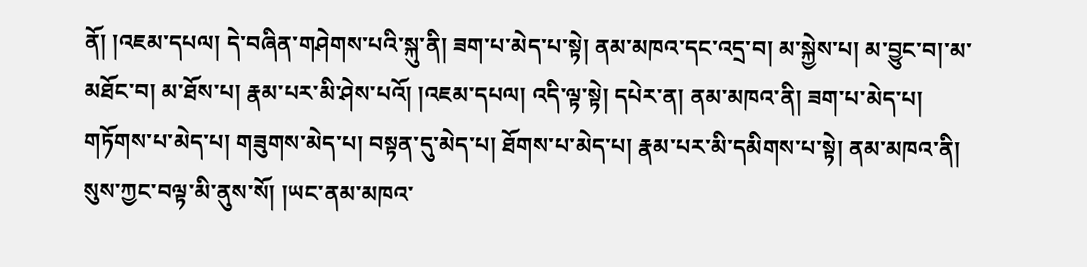ནོ། །འཇམ་དཔལ། དེ་བཞིན་གཤེགས་པའི་སྐུ་ནི། ཟག་པ་མེད་པ་སྟེ། ནམ་མཁའ་དང་འདྲ་བ། མ་སྐྱེས་པ། མ་བྱུང་བ།་མ་མཐོང་བ། མ་ཐོས་པ། རྣམ་པར་མི་ཤེས་པའོ། །འཇམ་དཔལ། འདི་ལྟ་སྟེ། དཔེར་ན། ནམ་མཁའ་ནི། ཟག་པ་མེད་པ། གཏོགས་པ་མེད་པ། གཟུགས་མེད་པ། བསྟན་དུ་མེད་པ། ཐོགས་པ་མེད་པ། རྣམ་པར་མི་དམིགས་པ་སྟེ། ནམ་མཁའ་ནི། སུས་ཀྱང་བལྟ་མི་ནུས་སོ། །ཡང་ནམ་མཁའ་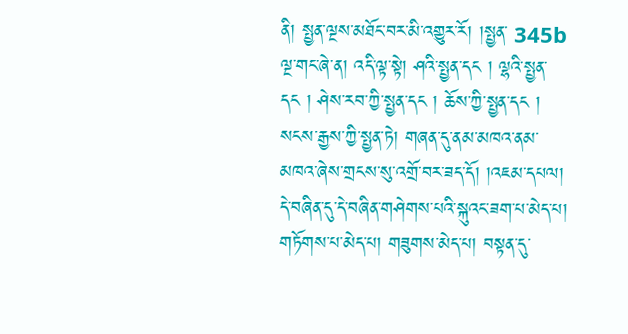ནི། སྤྱན་ལྔས་མཐོང་བར་མི་འགྱུར་རོ། །སྤྱན་ 345b ལྔ་གང་ཞེ་ན། འདི་ལྟ་སྟེ། ཤའི་སྤྱན་དང ། ལྷའི་སྤྱན་དང ། ཤེས་རབ་ཀྱི་སྤྱན་དང ། ཆོས་ཀྱི་སྤྱན་དང ། སངས་རྒྱས་ཀྱི་སྤྱན་ཏེ། གཞན་དུ་ནམ་མཁའ་ནམ་མཁའ་ཞེས་གྲངས་སུ་འགྲོ་བར་ཟད་དོ། །འཇམ་དཔལ། དེ་བཞིན་དུ་དེ་བཞིན་གཤེགས་པའི་སྐུའང་ཟག་པ་མེད་པ། གཏོགས་པ་མེད་པ། གཟུགས་མེད་པ། བསྟན་དུ་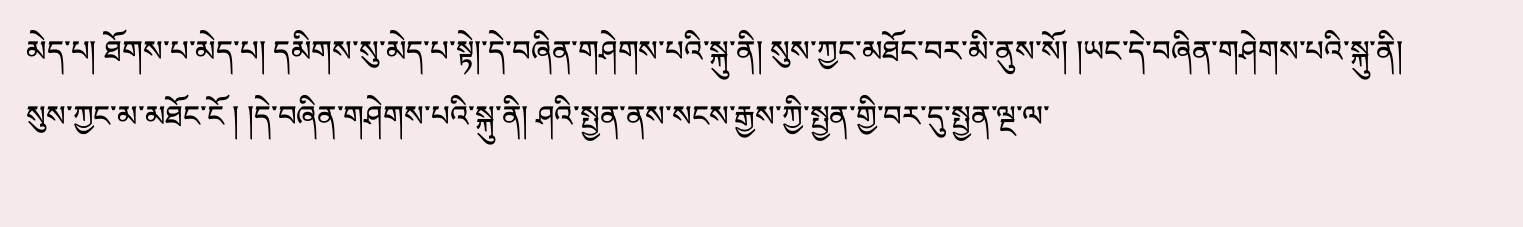མེད་པ། ཐོགས་པ་མེད་པ། དམིགས་སུ་མེད་པ་སྟེ།་དེ་བཞིན་གཤེགས་པའི་སྐུ་ནི། སུས་ཀྱང་མཐོང་བར་མི་ནུས་སོ། །ཡང་དེ་བཞིན་གཤེགས་པའི་སྐུ་ནི། སུས་ཀྱང་མ་མཐོང་ངོ ། །དེ་བཞིན་གཤེགས་པའི་སྐུ་ནི། ཤའི་སྤྱན་ནས་སངས་རྒྱས་ཀྱི་སྤྱན་གྱི་བར་དུ་སྤྱན་ལྔ་ལ་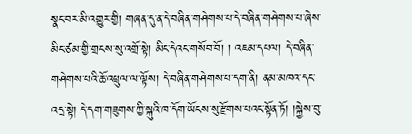སྣང་བར་མི་འགྱུར་གྱི། གཞན་དུ་ན་དེ་བཞིན་གཤེགས་པ་དེ་བཞིན་གཤེགས་པ་ཞེས་མིང་ཙམ་གྱི་གྲངས་སུ་འགྲོ་སྟེ། མིང་དེའང་གསོབ་བོ། ། འཇམ་དཔལ། དེ་བཞིན་གཤེགས་པའི་ཆོ་འཕྲུལ་ལ་ལྟོས། དེ་བཞིན་གཤེགས་པ་དག་ནི། ནམ་མཁའ་དང་འདྲ་སྟེ། དེ་དག་གཟུགས་ཀྱི་སྐུའི་ཁ་དོག་ཡོངས་སུ་རྫོགས་པའང་སྟོན་ཏོ། །སྐྱེས་བུ་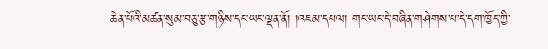ཆེན་པོའི་མཚན་སུམ་བཅུ་རྩ་གཉིས་དང་ཡང་ལྡན་ནོ། །འཇམ་དཔལ། གང་ཡང་དེ་བཞིན་གཤེགས་པ་དེ་དག་ཁྱོད་ཀྱི་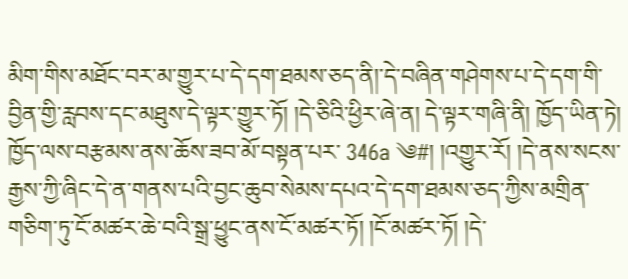མིག་གིས་མཐོང་བར་མ་གྱུར་པ་དེ་དག་ཐམས་ཅད་ནི།་དེ་བཞིན་གཤེགས་པ་དེ་དག་གི་བྱིན་གྱི་རླབས་དང་མཐུས་དེ་ལྟར་གྱུར་ཏོ། །དེ་ཅིའི་ཕྱིར་ཞེ་ན། དེ་ལྟར་གཞི་ནི། ཁྱོད་ཡིན་ཏེ། ཁྱོད་ལས་བརྩམས་ནས་ཆོས་ཟབ་མོ་བསྟན་པར་ 346a ༄#། །འགྱུར་རོ། །དེ་ནས་སངས་རྒྱས་ཀྱི་ཞིང་དེ་ན་གནས་པའི་བྱང་ཆུབ་སེམས་དཔའ་དེ་དག་ཐམས་ཅད་ཀྱིས་མགྲིན་གཅིག་ཏུ་ངོ་མཚར་ཆེ་བའི་སྒྲ་ཕྱུང་ནས་ངོ་མཚར་ཏོ། །ངོ་མཚར་ཏོ། །དེ་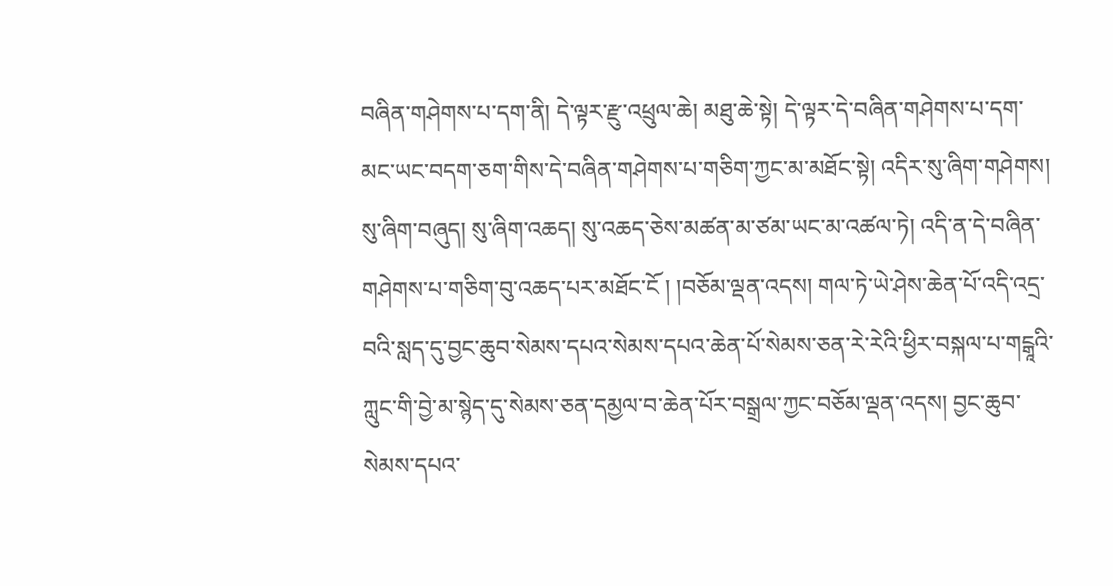བཞིན་གཤེགས་པ་དག་ནི། དེ་ལྟར་རྫུ་འཕྲུལ་ཆེ། མཐུ་ཆེ་སྟེ། དེ་ལྟར་དེ་བཞིན་གཤེགས་པ་དག་མང་ཡང་བདག་ཅག་གིས་དེ་བཞིན་གཤེགས་པ་གཅིག་ཀྱང་མ་མཐོང་སྟེ། འདིར་སུ་ཞིག་གཤེགས། སུ་ཞིག་བཞུད། སུ་ཞིག་འཆད། སུ་འཆད་ཅེས་མཚན་མ་ཙམ་ཡང་མ་འཚལ་ཏེ། འདི་ན་དེ་བཞིན་གཤེགས་པ་གཅིག་བུ་འཆད་པར་མཐོང་ངོ ། །བཅོམ་ལྡན་འདས། གལ་ཏེ་ཡེ་ཤེས་ཆེན་པོ་འདི་འདྲ་བའི་སླད་དུ་བྱང་ཆུབ་སེམས་དཔའ་སེམས་དཔའ་ཆེན་པོ་སེམས་ཅན་རེ་རེའི་ཕྱིར་བསྐལ་པ་གངྒཱའི་ཀླུང་གི་བྱེ་མ་སྙེད་དུ་སེམས་ཅན་དམྱལ་བ་ཆེན་པོར་བསྒྲལ་ཀྱང་བཅོམ་ལྡན་འདས། བྱང་ཆུབ་སེམས་དཔའ་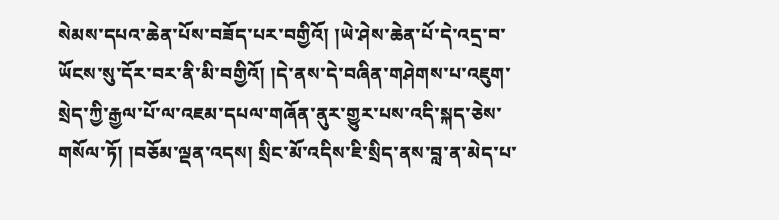སེམས་དཔའ་ཆེན་པོས་བཟོད་པར་བགྱིའོ། །ཡེ་ཤེས་ཆེན་པོ་དེ་འདྲ་བ་ཡོངས་སུ་དོར་བར་ནི་མི་བགྱིའོ། །དེ་ནས་དེ་བཞིན་གཤེགས་པ་འཇུག་སྲེད་ཀྱི་རྒྱལ་པོ་ལ་འཇམ་དཔལ་གཞོན་ནུར་གྱུར་པས་འདི་སྐད་ཅེས་གསོལ་ཏོ། །བཅོམ་ལྡན་འདས། སྲིང་མོ་འདིས་ཇི་སྲིད་ནས་བླ་ན་མེད་པ་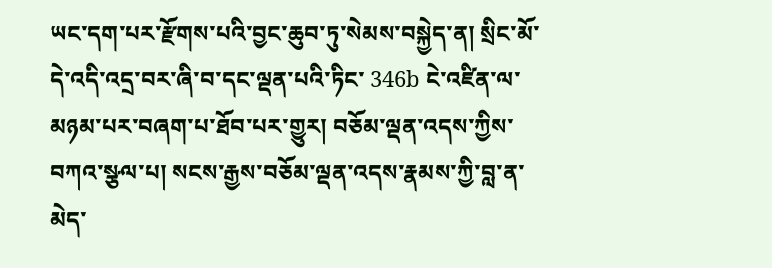ཡང་དག་པར་རྫོགས་པའི་བྱང་ཆུབ་ཏུ་སེམས་བསྐྱེད་ན། སྲིང་མོ་དེ་འདི་འདྲ་བར་ཞི་བ་དང་ལྡན་པའི་ཏིང་ 346b ངེ་འཛིན་ལ་མཉམ་པར་བཞག་པ་ཐོབ་པར་གྱུར། བཅོམ་ལྡན་འདས་ཀྱིས་བཀའ་སྩལ་པ། སངས་རྒྱས་བཅོམ་ལྡན་འདས་རྣམས་ཀྱི་བླ་ན་མེད་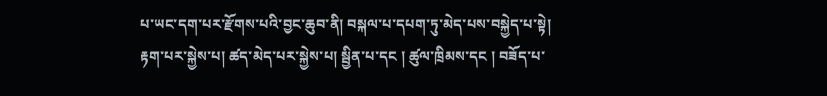པ་ཡང་དག་པར་རྫོགས་པའི་བྱང་ཆུབ་ནི། བསྐལ་པ་དཔག་ཏུ་མེད་པས་བསྐྱེད་པ་སྟེ། རྟག་པར་སྐྱེས་པ། ཚད་མེད་པར་སྐྱེས་པ། སྦྱིན་པ་དང ། ཚུལ་ཁྲིམས་དང ། བཟོད་པ་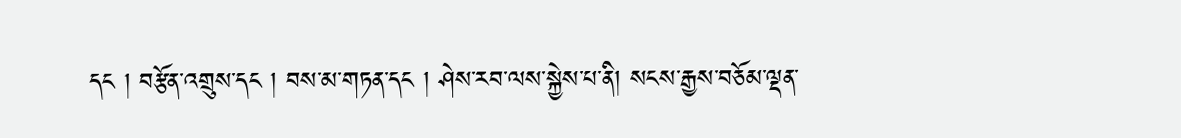དང ། བརྩོན་འགྲུས་དང ། བས་མ་གཏན་དང ། ཤེས་རབ་ལས་སྐྱེས་པ་ནི། སངས་རྒྱས་བཅོམ་ལྡན་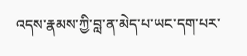འདས་རྣམས་ཀྱི་བླ་ན་མེད་པ་ཡང་དག་པར་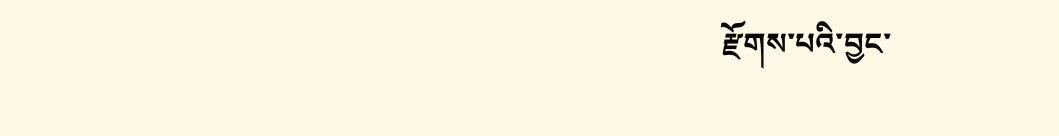རྫོགས་པའི་བྱང་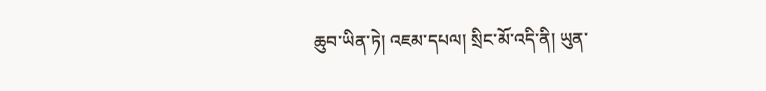ཆུབ་ཡིན་ཏེ། འཇམ་དཔལ། སྲིང་མོ་འདི་ནི། ཡུན་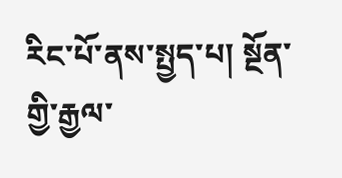རིང་པོ་ནས་སྤྱད་པ། སྔོན་གྱི་རྒྱལ་